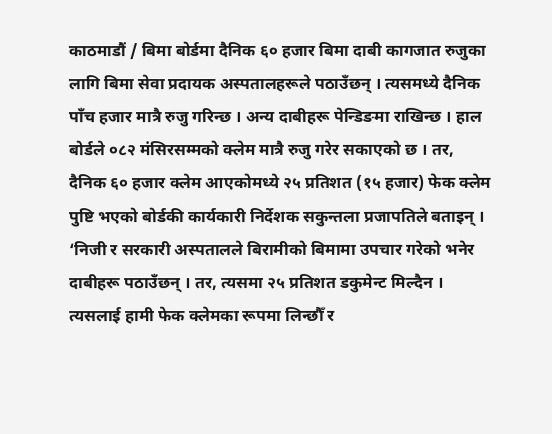काठमाडौं / बिमा बोर्डमा दैनिक ६० हजार बिमा दाबी कागजात रुजुका लागि बिमा सेवा प्रदायक अस्पतालहरूले पठाउँछन् । त्यसमध्ये दैनिक पाँच हजार मात्रै रुजु गरिन्छ । अन्य दाबीहरू पेन्डिङमा राखिन्छ । हाल बोर्डले ०८२ मंसिरसम्मको क्लेम मात्रै रुजु गरेर सकाएको छ । तर, दैनिक ६० हजार क्लेम आएकोमध्ये २५ प्रतिशत (१५ हजार) फेक क्लेम पुष्टि भएको बोर्डकी कार्यकारी निर्देशक सकुन्तला प्रजापतिले बताइन् ।
‘निजी र सरकारी अस्पतालले बिरामीको बिमामा उपचार गरेको भनेर दाबीहरू पठाउँछन् । तर, त्यसमा २५ प्रतिशत डकुमेन्ट मिल्दैन । त्यसलाई हामी फेक क्लेमका रूपमा लिन्छौँ र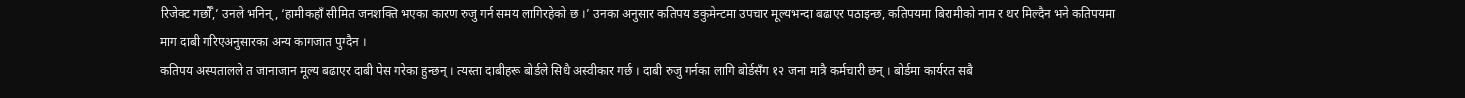रिजेक्ट गर्छौँ,’ उनले भनिन्, ‘हामीकहाँ सीमित जनशक्ति भएका कारण रुजु गर्न समय लागिरहेको छ ।’ उनका अनुसार कतिपय डकुमेन्टमा उपचार मूल्यभन्दा बढाएर पठाइन्छ, कतिपयमा बिरामीको नाम र थर मिल्दैन भने कतिपयमा माग दाबी गरिएअनुसारका अन्य कागजात पुग्दैन ।
कतिपय अस्पतालले त जानाजान मूल्य बढाएर दाबी पेस गरेका हुन्छन् । त्यस्ता दाबीहरू बोर्डले सिधै अस्वीकार गर्छ । दाबी रुजु गर्नका लागि बोर्डसँग १२ जना मात्रै कर्मचारी छन् । बोर्डमा कार्यरत सबै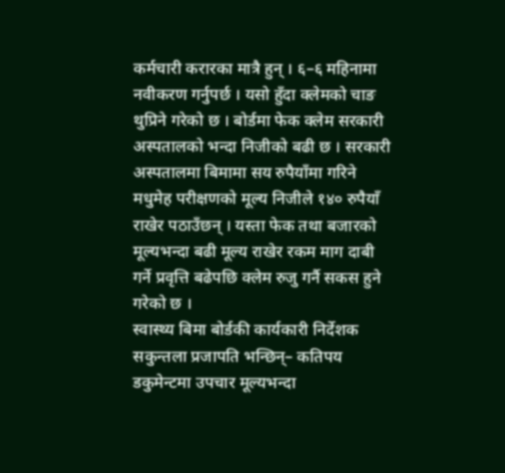कर्मचारी करारका मात्रै हुन् । ६–६ महिनामा नवीकरण गर्नुपर्छ । यसो हुँदा क्लेमको चाङ थुप्रिने गरेको छ । बोर्डमा फेक क्लेम सरकारी अस्पतालको भन्दा निजीको बढी छ । सरकारी अस्पतालमा बिमामा सय रुपैयाँमा गरिने मधुमेह परीक्षणको मूल्य निजीले १४० रुपैयाँ राखेर पठाउँछन् । यस्ता फेक तथा बजारको मूल्यभन्दा बढी मूल्य राखेर रकम माग दाबी गर्ने प्रवृत्ति बढेपछि क्लेम रुजु गर्नै सकस हुने गरेको छ ।
स्वास्थ्य बिमा बोर्डकी कार्यकारी निर्देशक सकुन्तला प्रजापति भन्छिन्– कतिपय डकुमेन्टमा उपचार मूल्यभन्दा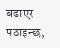बढाएर पठाइन्छ,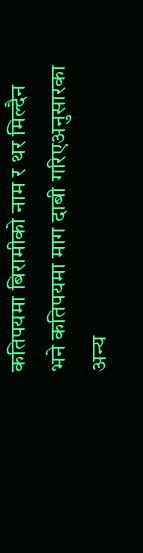कतिपयमा बिरामीको नाम र थर मिल्दैन भने कतिपयमा माग दाबी गरिएअनुसारका अन्य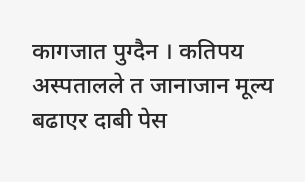कागजात पुग्दैन । कतिपय अस्पतालले त जानाजान मूल्य बढाएर दाबी पेस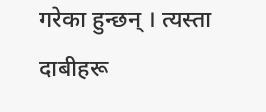गरेका हुन्छन् । त्यस्ता दाबीहरू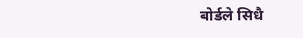बोर्डले सिधै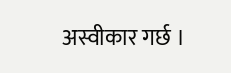अस्वीकार गर्छ ।